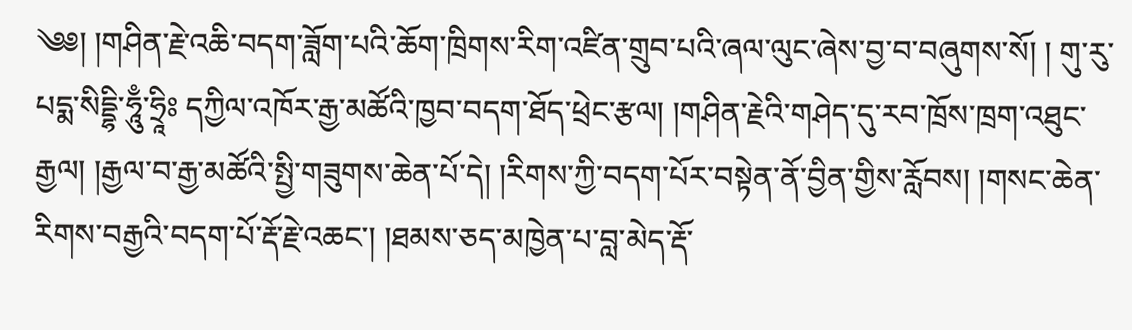༄༅། །གཤིན་རྗེ་འཆི་བདག་ཟློག་པའི་ཆོག་ཁྲིགས་རིག་འཛིན་གྲུབ་པའི་ཞལ་ལུང་ཞེས་བྱ་བ་བཞུགས་སོ། ། གུ་རུ་པདྨ་སིདྡྷི་ཧཱུྃ་ཧྲཱིཿ དཀྱིལ་འཁོར་རྒྱ་མཚོའི་ཁྱབ་བདག་ཐོད་ཕྲེང་རྩལ། །གཤིན་རྗེའི་གཤེད་དུ་རབ་ཁྲོས་ཁྲག་འཐུང་རྒྱལ། །རྒྱལ་བ་རྒྱ་མཚོའི་སྤྱི་གཟུགས་ཆེན་པོ་དེ། །རིགས་ཀྱི་བདག་པོར་བསྟེན་ནོ་བྱིན་གྱིས་རློབས། །གསང་ཆེན་རིགས་བརྒྱའི་བདག་པོ་རྡོ་རྗེ་འཆང་། །ཐམས་ཅད་མཁྱེན་པ་བླ་མེད་རྡོ་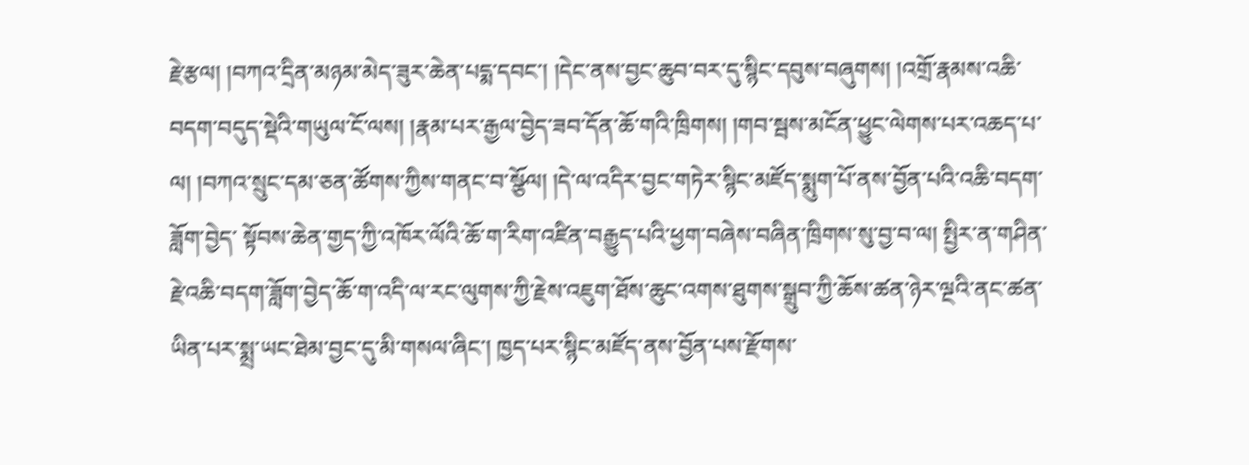རྗེ་རྩལ། །བཀའ་དྲིན་མཉམ་མེད་ཟུར་ཆེན་པདྨ་དབང་། །དེང་ནས་བྱང་ཆུབ་བར་དུ་སྙིང་དབུས་བཞུགས། །འགྲོ་རྣམས་འཆི་བདག་བདུད་སྡེའི་གཡུལ་ངོ་ལས། །རྣམ་པར་རྒྱལ་བྱེད་ཟབ་དོན་ཆོ་གའི་ཁྲིགས། །གབ་སྦས་མངོན་ཕྱུང་ལེགས་པར་འཆད་པ་ལ། །བཀའ་སྲུང་དམ་ཅན་ཚོགས་ཀྱིས་གནང་བ་སྩོལ། །དེ་ལ་འདིར་བྱང་གཏེར་སྙིང་མཛོད་སྨུག་པོ་ནས་བྱོན་པའི་འཆི་བདག་ཟློག་བྱེད་ སྟོབས་ཆེན་གྱད་ཀྱི་འཁོར་ལོའི་ཆོ་ག་རིག་འཛིན་བརྒྱུད་པའི་ཕྱག་བཞེས་བཞིན་ཁྲིགས་སུ་བྱ་བ་ལ། སྤྱིར་ན་གཤིན་རྗེ་འཆི་བདག་ཟློག་བྱེད་ཆོ་ག་འདི་ལ་རང་ལུགས་ཀྱི་རྗེས་འཇུག་ཐོས་ཆུང་འགས་ཐུགས་སྒྲུབ་ཀྱི་ཆོས་ཚན་ཉེར་ལྔའི་ནང་ཚན་ཡིན་པར་སྨྲ་ཡང་ཐེམ་བྱང་དུ་མི་གསལ་ཞིང་། ཁྱད་པར་སྙིང་མཛོད་ནས་བྱོན་པས་རྫོགས་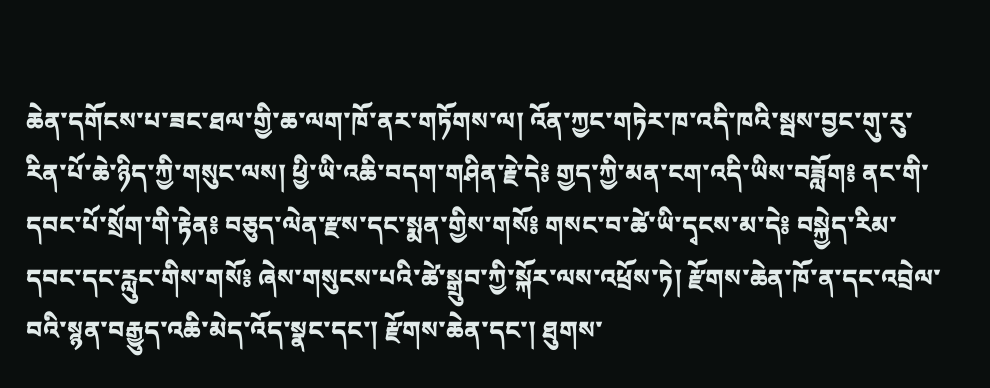ཆེན་དགོངས་པ་ཟང་ཐལ་གྱི་ཆ་ལག་ཁོ་ནར་གཏོགས་ལ། འོན་ཀྱང་གཏེར་ཁ་འདི་ཁའི་སྦས་བྱང་གུ་རུ་རིན་པོ་ཆེ་ཉིད་ཀྱི་གསུང་ལས། ཕྱི་ཡི་འཆི་བདག་གཤིན་རྗེ་དེ༔ གྱད་ཀྱི་མན་ངག་འདི་ཡིས་བཟློག༔ ནང་གི་དབང་པོ་སྲོག་གི་རྟེན༔ བཅུད་ལེན་རྫས་དང་སྨན་གྱིས་གསོ༔ གསང་བ་ཚེ་ཡི་དྭངས་མ་དེ༔ བསྐྱེད་རིམ་དབང་དང་རླུང་གིས་གསོ༔ ཞེས་གསུངས་པའི་ཚེ་སྒྲུབ་ཀྱི་སྐོར་ལས་འཕྲོས་ཏེ། རྫོགས་ཆེན་ཁོ་ན་དང་འབྲེལ་བའི་སྙན་བརྒྱུད་འཆི་མེད་འོད་སྣང་དང་། རྫོགས་ཆེན་དང་། ཐུགས་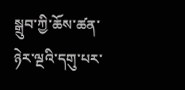སྒྲུབ་ཀྱི་ཆོས་ཚན་ཉེར་ལྔའི་དགུ་པར་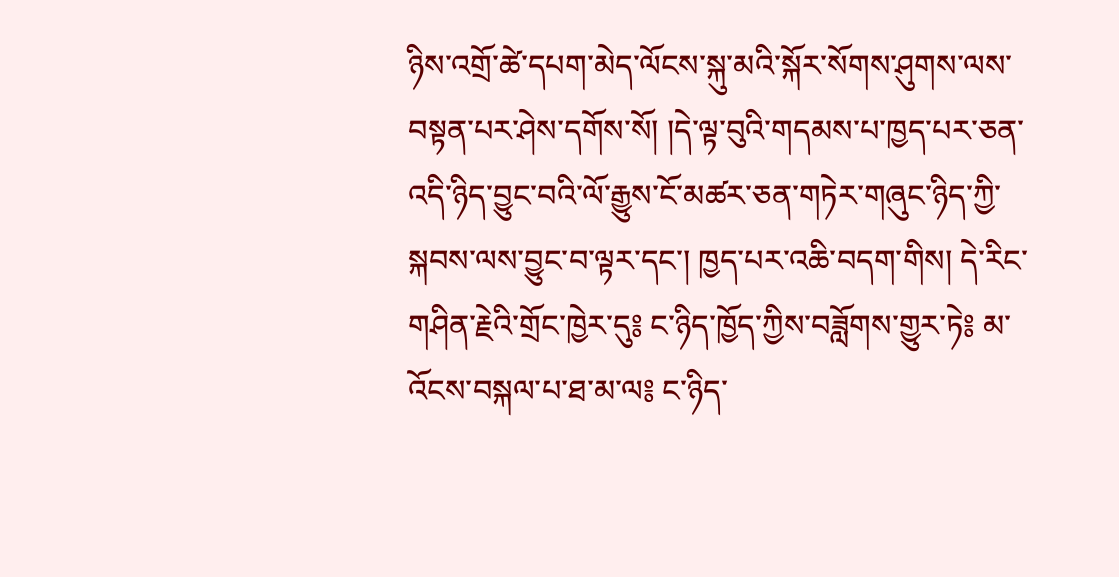ཉིས་འགྲོ་ཚེ་དཔག་མེད་ལོངས་སྐུ་མའི་སྐོར་སོགས་ཤུགས་ལས་བསྟན་པར་ཤེས་དགོས་སོ། །དེ་ལྟ་བུའི་གདམས་པ་ཁྱད་པར་ཅན་འདི་ཉིད་བྱུང་བའི་ལོ་རྒྱུས་ངོ་མཚར་ཅན་གཏེར་གཞུང་ཉིད་ཀྱི་སྐབས་ལས་བྱུང་བ་ལྟར་དང་། ཁྱད་པར་འཆི་བདག་གིས། དེ་རིང་གཤིན་རྗེའི་གྲོང་ཁྱེར་དུ༔ ང་ཉིད་ཁྱོད་ཀྱིས་བཟློགས་གྱུར་ཏེ༔ མ་འོངས་བསྐལ་པ་ཐ་མ་ལ༔ ང་ཉིད་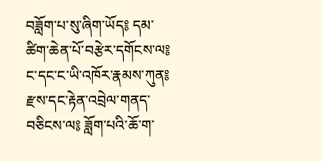བཟློག་པ་སུ་ཞིག་ཡོད༔ དམ་ཚིག་ཆེན་པོ་བརྩེར་དགོངས་ལ༔ ང་དང་ང་ཡི་འཁོར་རྣམས་ཀུན༔ རྫས་དང་རྟེན་འབྲེལ་གནད་བཅིངས་ལ༔ ཟློག་པའི་ཆོ་ག་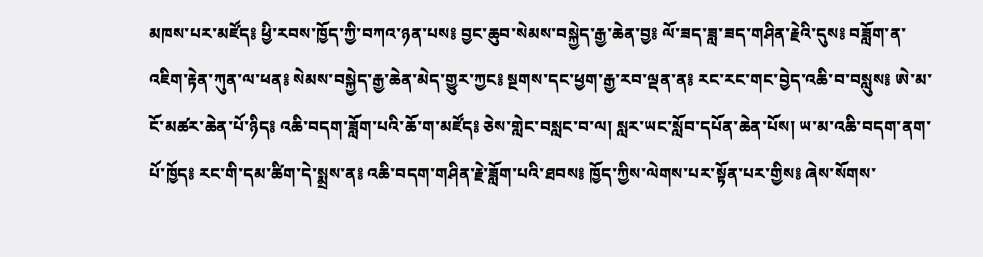མཁས་པར་མཛོད༔ ཕྱི་རབས་ཁྱོད་ཀྱི་བཀའ་ཉན་པས༔ བྱང་ཆུབ་སེམས་བསྐྱེད་རྒྱ་ཆེན་བྱ༔ ལོ་ཟད་ཟླ་ཟད་གཤིན་རྗེའི་དུས༔ བཟློག་ན་འཇིག་རྟེན་ཀུན་ལ་ཕན༔ སེམས་བསྐྱེད་རྒྱ་ཆེན་མེད་གྱུར་ཀྱང༔ སྔགས་དང་ཕྱག་རྒྱ་རབ་ལྡན་ན༔ རང་རང་གང་བྱེད་འཆི་བ་བསླུས༔ ཨེ་མ་ངོ་མཚར་ཆེན་པོ་ཉིད༔ འཆི་བདག་ཟློག་པའི་ཆོ་ག་མཛོད༔ ཅེས་གླེང་བསླང་བ་ལ། སླར་ཡང་སློབ་དཔོན་ཆེན་པོས། ཡ་མ་འཆི་བདག་ནག་པོ་ཁྱོད༔ རང་གི་དམ་ཚིག་དེ་སྨྲས་ན༔ འཆི་བདག་གཤིན་རྗེ་ཟློག་པའི་ཐབས༔ ཁྱོད་ཀྱིས་ལེགས་པར་སྟོན་པར་གྱིས༔ ཞེས་སོགས་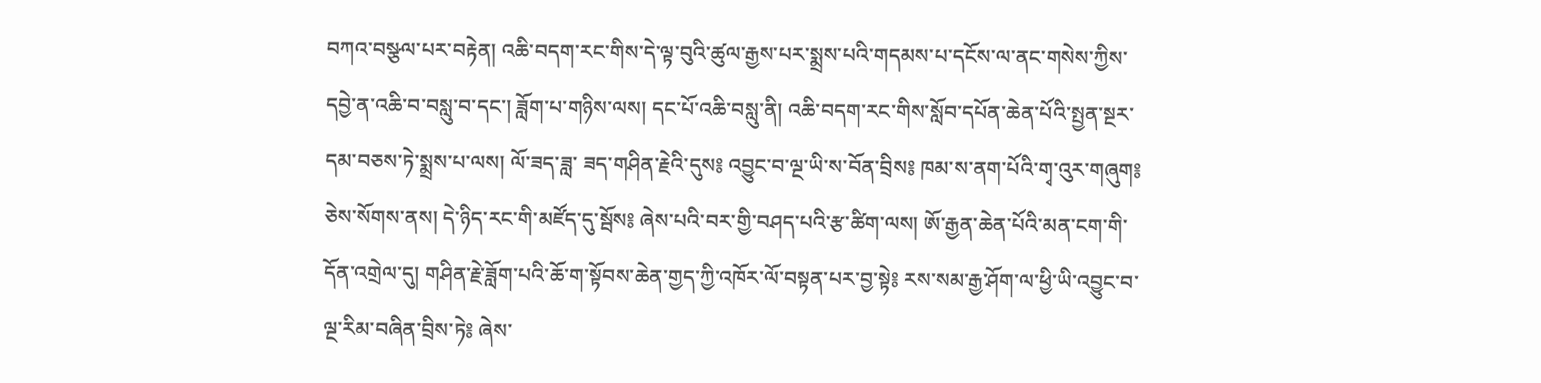བཀའ་བསྩལ་པར་བརྟེན། འཆི་བདག་རང་གིས་དེ་ལྟ་བུའི་ཚུལ་རྒྱས་པར་སྨྲས་པའི་གདམས་པ་དངོས་ལ་ནང་གསེས་ཀྱིས་དབྱེ་ན་འཆི་བ་བསླུ་བ་དང་། ཟློག་པ་གཉིས་ལས། དང་པོ་འཆི་བསླུ་ནི། འཆི་བདག་རང་གིས་སློབ་དཔོན་ཆེན་པོའི་སྤྱན་སྔར་དམ་བཅས་ཏེ་སྨྲས་པ་ལས། ལོ་ཟད་ཟླ་ ཟད་གཤིན་རྗེའི་དུས༔ འབྱུང་བ་ལྔ་ཡི་ས་བོན་བྲིས༔ ཁམ་ས་ནག་པོའི་གྭ་འུར་གཞུག༔ ཅེས་སོགས་ནས། དེ་ཉིད་རང་གི་མཛོད་དུ་སྦོས༔ ཞེས་པའི་བར་གྱི་བཤད་པའི་རྩ་ཚིག་ལས། ཨོ་རྒྱན་ཆེན་པོའི་མན་ངག་གི་དོན་འགྲེལ་དུ། གཤིན་རྗེ་ཟློག་པའི་ཆོ་ག་སྟོབས་ཆེན་གྱད་ཀྱི་འཁོར་ལོ་བསྟན་པར་བྱ་སྟེ༔ རས་སམ་རྒྱ་ཤོག་ལ་ཕྱི་ཡི་འབྱུང་བ་ལྔ་རིམ་བཞིན་བྲིས་ཏེ༔ ཞེས་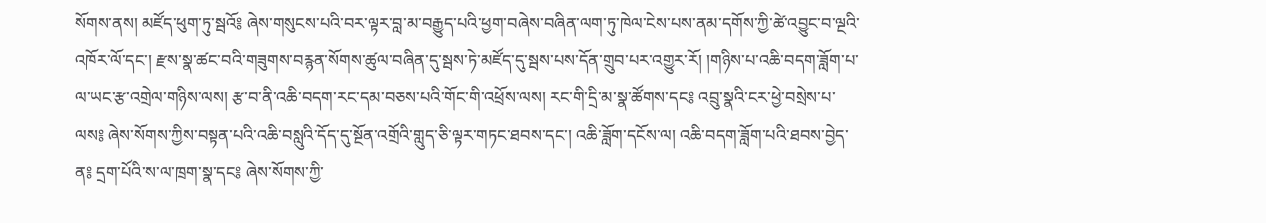སོགས་ནས། མཛོད་ཕུག་ཏུ་སྦའོ༔ ཞེས་གསུངས་པའི་བར་ལྟར་བླ་མ་བརྒྱུད་པའི་ཕྱག་བཞེས་བཞིན་ལག་ཏུ་ཁེལ་ངེས་པས་ནམ་དགོས་ཀྱི་ཚེ་འབྱུང་བ་ལྔའི་འཁོར་ལོ་དང་། རྫས་སྣ་ཚང་བའི་གཟུགས་བརྙན་སོགས་ཚུལ་བཞིན་དུ་སྦས་ཏེ་མཛོད་དུ་སྦས་པས་དོན་གྲུབ་པར་འགྱུར་རོ། །གཉིས་པ་འཆི་བདག་ཟློག་པ་ལ་ཡང་རྩ་འགྲེལ་གཉིས་ལས། རྩ་བ་ནི་འཆི་བདག་རང་དམ་བཅས་པའི་གོང་གི་འཕྲོས་ལས། རང་གི་དྲི་མ་སྣ་ཚོགས་དང༔ འབྲུ་སྣའི་ངར་ཕྱེ་བསྲེས་པ་ལས༔ ཞེས་སོགས་ཀྱིས་བསྟན་པའི་འཆི་བསླུའི་དོད་དུ་སྔོན་འགྲོའི་གླུད་ཅི་ལྟར་གཏང་ཐབས་དང་། འཆི་ཟློག་དངོས་ལ། འཆི་བདག་ཟློག་པའི་ཐབས་བྱེད་ན༔ དྲག་པོའི་ས་ལ་ཁྲག་སྣ་དང༔ ཞེས་སོགས་ཀྱི་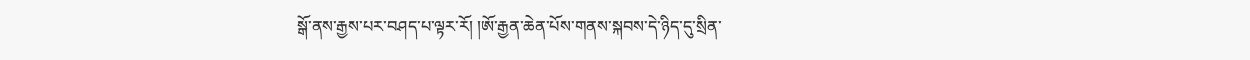སྒོ་ནས་རྒྱས་པར་བཤད་པ་ལྟར་རོ། །ཨོ་རྒྱན་ཆེན་པོས་གནས་སྐབས་དེ་ཉིད་དུ་སྲིན་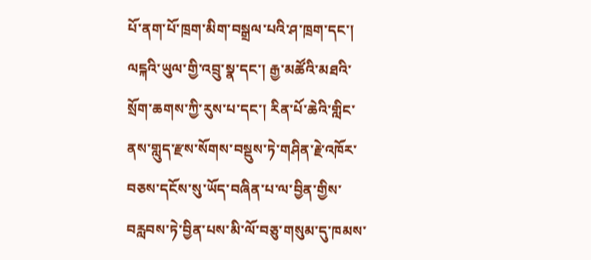པོ་ནག་པོ་ཁྲག་མིག་བསྒྲལ་པའི་ཤ་ཁྲག་དང་། ལངྐའི་ཡུལ་གྱི་འབྲུ་སྣ་དང་། རྒྱ་མཚོའི་མཐའི་སྲོག་ཆགས་ཀྱི་རུས་པ་དང་། རིན་པོ་ཆེའི་གླིང་ནས་གླུད་རྫས་སོགས་བསྡུས་ཏེ་གཤིན་རྗེ་འཁོར་བཅས་དངོས་སུ་ཡོད་བཞིན་པ་ལ་བྱིན་གྱིས་བརླབས་ཏེ་བྱིན་པས་མི་ལོ་བཅུ་གསུམ་དུ་ཁམས་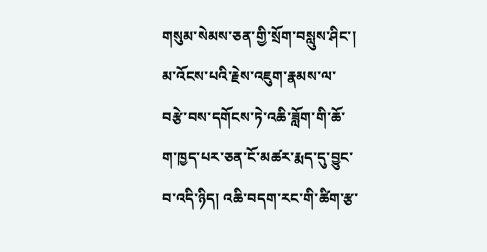གསུམ་སེམས་ཅན་གྱི་སྲོག་བསླུས་ཤིང་། མ་འོངས་པའི་རྗེས་འཇུག་རྣམས་ལ་བརྩེ་བས་དགོངས་ཏེ་འཆི་ཟློག་གི་ཆོ་ག་ཁྱད་པར་ཅན་ངོ་མཚར་རྨད་དུ་བྱུང་བ་འདི་ཉིད། འཆི་བདག་རང་གི་ཚིག་རྩ་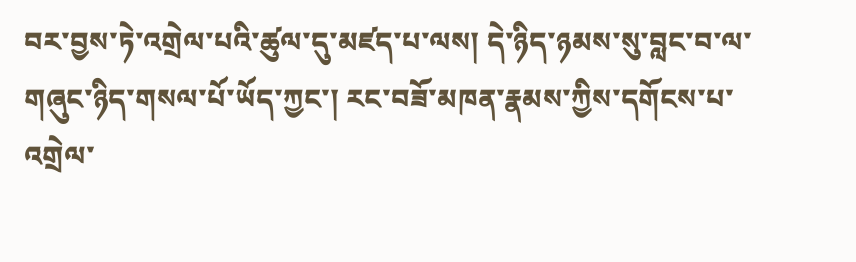བར་བྱས་ཏེ་འགྲེལ་པའི་ཚུལ་དུ་མཛད་པ་ལས། དེ་ཉིད་ཉམས་སུ་བླང་བ་ལ་གཞུང་ཉིད་གསལ་པོ་ཡོད་ཀྱང་། རང་བཟོ་མཁན་རྣམས་ཀྱིས་དགོངས་པ་འགྲེལ་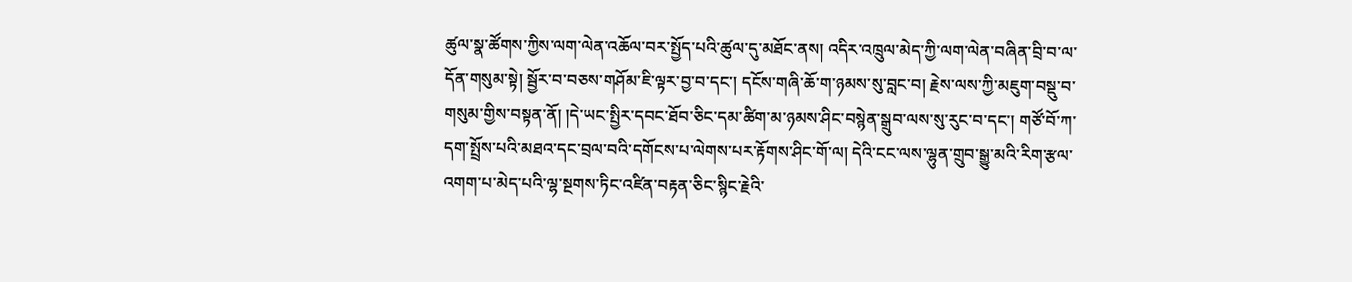ཚུལ་སྣ་ཚོགས་ཀྱིས་ལག་ལེན་འཆོལ་བར་སྤྱོད་པའི་ཚུལ་དུ་མཐོང་ནས། འདིར་འཁྲུལ་མེད་ཀྱི་ལག་ལེན་བཞིན་བྲི་བ་ལ་དོན་གསུམ་སྟེ། སྦྱོར་བ་བཅས་གཤོམ་ཇི་ལྟར་བྱ་བ་དང་། དངོས་གཞི་ཆོ་ག་ཉམས་སུ་བླང་བ། རྗེས་ལས་ཀྱི་མཇུག་བསྡུ་བ་གསུམ་གྱིས་བསྟན་ནོ། །དེ་ཡང་སྤྱིར་དབང་ཐོབ་ཅིང་དམ་ཚིག་མ་ཉམས་ཤིང་བསྙེན་སྒྲུབ་ལས་སུ་རུང་བ་དང་། གཙོ་བོ་ཀ་དག་སྤྲོས་པའི་མཐའ་དང་བྲལ་བའི་དགོངས་པ་ལེགས་པར་རྟོགས་ཤིང་གོ་ལ། དེའི་ངང་ལས་ལྷུན་གྲུབ་སྒྱུ་མའི་རིག་རྩལ་འགག་པ་མེད་པའི་ལྷ་སྔགས་ཏིང་འཛིན་བརྟན་ཅིང་སྙིང་རྗེའི་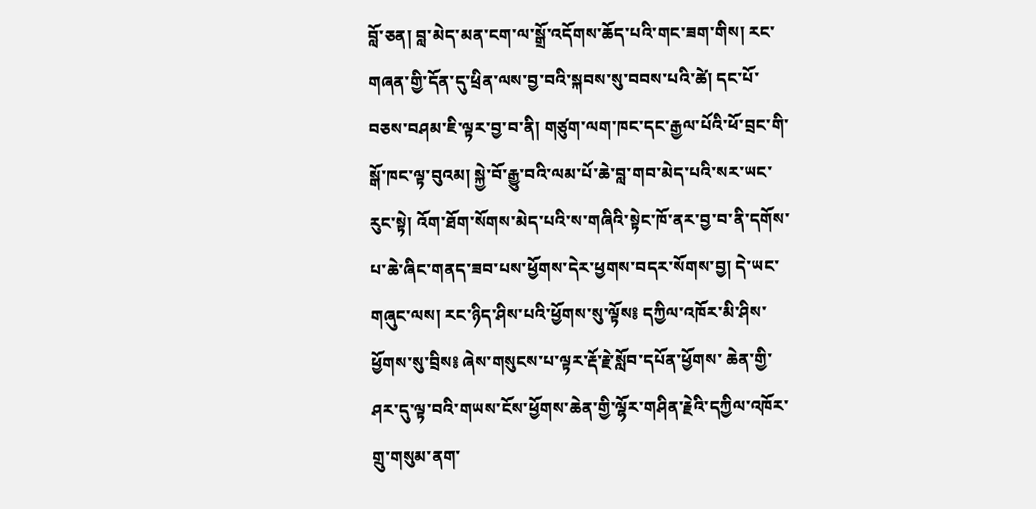བློ་ཅན། བླ་མེད་མན་ངག་ལ་སྒྲོ་འདོགས་ཆོད་པའི་གང་ཟག་གིས། རང་གཞན་གྱི་དོན་དུ་ཕྲིན་ལས་བྱ་བའི་སྐབས་སུ་བབས་པའི་ཚེ། དང་པོ་བཅས་བཤམ་ཇི་ལྟར་བྱ་བ་ནི། གཙུག་ལག་ཁང་དང་རྒྱལ་པོའི་ཕོ་བྲང་གི་སྒོ་ཁང་ལྟ་བུའམ། སྐྱེ་བོ་རྒྱུ་བའི་ལམ་པོ་ཆེ་བླ་གབ་མེད་པའི་སར་ཡང་རུང་སྟེ། འོག་ཐོག་སོགས་མེད་པའི་ས་གཞིའི་སྟེང་ཁོ་ནར་བྱ་བ་ནི་དགོས་པ་ཆེ་ཞིང་གནད་ཟབ་པས་ཕྱོགས་དེར་ཕྱགས་བདར་སོགས་བྱ། དེ་ཡང་གཞུང་ལས། རང་ཉིད་ཤིས་པའི་ཕྱོགས་སུ་ལྟོས༔ དཀྱིལ་འཁོར་མི་ཤིས་ཕྱོགས་སུ་བྲིས༔ ཞེས་གསུངས་པ་ལྟར་རྡོ་རྗེ་སློབ་དཔོན་ཕྱོགས་ ཆེན་གྱི་ཤར་དུ་ལྟ་བའི་གཡས་ངོས་ཕྱོགས་ཆེན་གྱི་ལྷོར་གཤིན་རྗེའི་དཀྱིལ་འཁོར་གྲུ་གསུམ་ནག་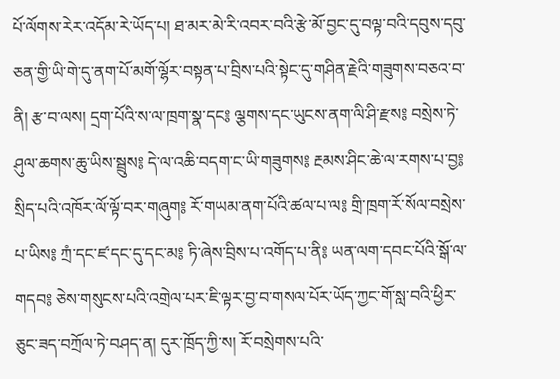པོ་ལོགས་རེར་འདོམ་རེ་ཡོད་པ། ཐ་མར་མེ་རི་འབར་བའི་རྩེ་མོ་བྱང་དུ་བལྟ་བའི་དབུས་དབུ་ཅན་གྱི་ཡི་གེ་དུ་ནག་པོ་མགོ་ལྷོར་བསྟན་པ་བྲིས་པའི་སྟེང་དུ་གཤིན་རྗེའི་གཟུགས་བཅའ་བ་ནི། རྩ་བ་ལས། དྲག་པོའི་ས་ལ་ཁྲག་སྣ་དང༔ ལྕགས་དང་ཡུངས་ནག་ལི་ཤི་རྫས༔ བསྲེས་ཏེ་ཤུལ་ཆགས་ཆུ་ཡིས་སྦྲུས༔ དེ་ལ་འཆི་བདག་ང་ཡི་གཟུགས༔ རྔམས་ཤིང་ཆེ་ལ་རགས་པ་བྱ༔ སྲིད་པའི་འཁོར་ལོ་ལྟོ་བར་གཞུག༔ རོ་གཡམ་ནག་པོའི་ཚལ་པ་ལ༔ གྲི་ཁྲག་རོ་སོལ་བསྲེས་པ་ཡིས༔ ཀྲཾ་དང་ཛ་དང་དུ་དང་མ༔ ཏི་ཞེས་བྲིས་པ་འགོད་པ་ནི༔ ཡན་ལག་དབང་པོའི་སྒོ་ལ་གདབ༔ ཅེས་གསུངས་པའི་འགྲེལ་པར་ཇི་ལྟར་བྱ་བ་གསལ་པོར་ཡོད་ཀྱང་གོ་སླ་བའི་ཕྱིར་ཅུང་ཟད་བཀྲོལ་ཏེ་བཤད་ན། དུར་ཁྲོད་ཀྱི་ས། རོ་བསྲེགས་པའི་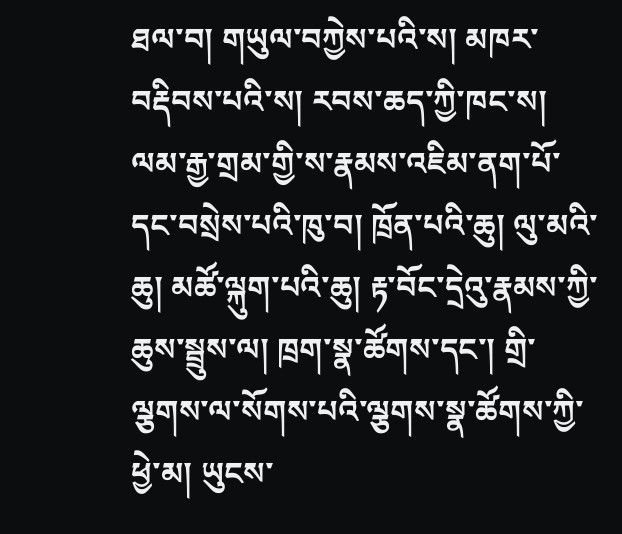ཐལ་བ། གཡུལ་བཀྱེས་པའི་ས། མཁར་བརྡིབས་པའི་ས། རབས་ཆད་ཀྱི་ཁང་ས། ལམ་རྒྱ་གྲམ་གྱི་ས་རྣམས་འཇིམ་ནག་པོ་དང་བསྲེས་པའི་ཁུ་བ། ཁྲོན་པའི་ཆུ། ལུ་མའི་ཆུ། མཚོ་ལྐུག་པའི་ཆུ། རྟ་བོང་དྲེའུ་རྣམས་ཀྱི་ཆུས་སྦྲུས་ལ། ཁྲག་སྣ་ཚོགས་དང་། གྲི་ལྕགས་ལ་སོགས་པའི་ལྕགས་སྣ་ཚོགས་ཀྱི་ཕྱེ་མ། ཡུངས་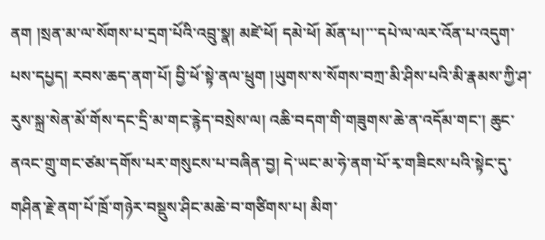ནག །སྲན་མ་ལ་སོགས་པ་དྲག་པོའི་འབྲུ་སྣ། མཛེ་ཕོ། དམེ་ཕོ། མོན་པ།་་་དཔེ་ལ་ལར་འོན་པ་འདུག་པས་དཔྱད། རབས་ཆད་ནག་པོ། བྱི་ཕོ་སྟེ་ནལ་ཕྲུག །ཡུགས་ས་སོགས་བཀྲ་མི་ཤིས་པའི་མི་རྣམས་ཀྱི་ཤ་རུས་སྐྲ་སེན་མོ་གོས་དང་དྲི་མ་གང་རྙེད་བསྲེས་ལ། འཆི་བདག་གི་གཟུགས་ཆེ་ན་འདོམ་གང་། ཆུང་ནའང་གྲུ་གང་ཙམ་དགོས་པར་གསུངས་པ་བཞིན་བྱ། དེ་ཡང་མ་ཧེ་ནག་པོ་རྭ་གཟིངས་པའི་སྟེང་དུ་གཤིན་རྗེ་ནག་པོ་ཁྲོ་གཉེར་བསྡུས་ཤིང་མཆེ་བ་གཙིགས་པ། མིག་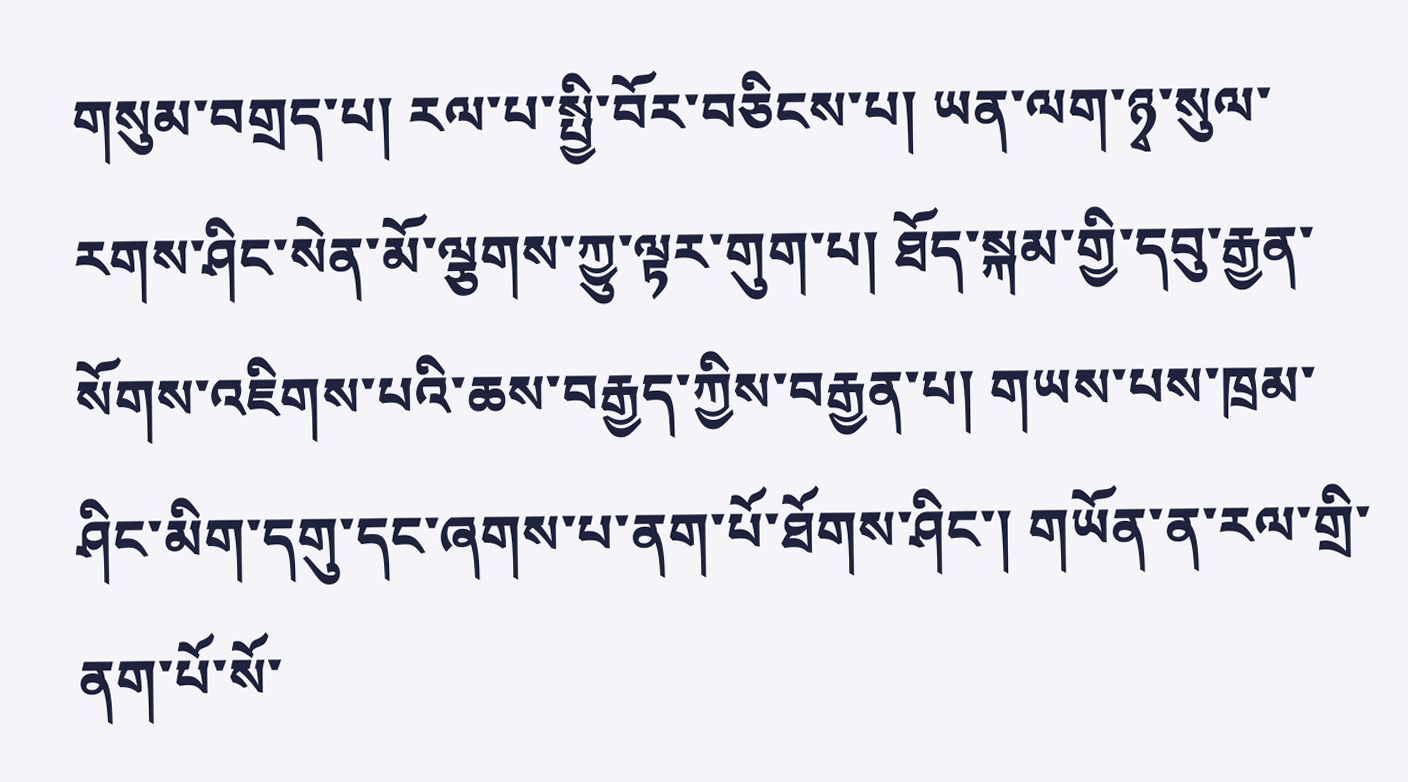གསུམ་བགྲད་པ། རལ་པ་སྤྱི་བོར་བཅིངས་པ། ཡན་ལག་ཉྭ་སུལ་རགས་ཤིང་སེན་མོ་ལྕགས་ཀྱུ་ལྟར་གུག་པ། ཐོད་སྐམ་གྱི་དབུ་རྒྱན་སོགས་འཇིགས་པའི་ཆས་བརྒྱད་ཀྱིས་བརྒྱན་པ། གཡས་པས་ཁྲམ་ཤིང་མིག་དགུ་དང་ཞགས་པ་ནག་པོ་ཐོགས་ཤིང་། གཡོན་ན་རལ་གྲི་ནག་པོ་སོ་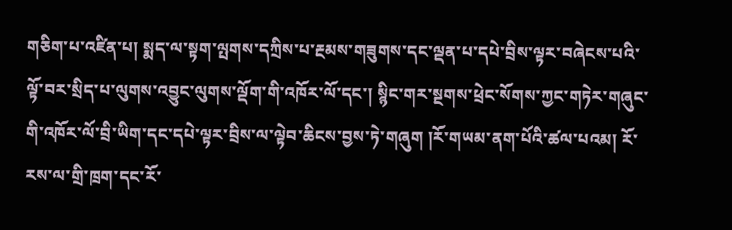གཅིག་པ་འཛིན་པ། སྨད་ལ་སྟག་ལྤགས་དཀྲིས་པ་རྔམས་གཟུགས་དང་ལྡན་པ་དཔེ་བྲིས་ལྟར་བཞེངས་པའི་ལྟོ་བར་སྲིད་པ་ལུགས་འབྱུང་ལུགས་ལྡོག་གི་འཁོར་ལོ་དང་། སྙིང་གར་སྔགས་ཕྲེང་སོགས་ཀྱང་གཏེར་གཞུང་གི་འཁོར་ལོ་བྲི་ཡིག་དང་དཔེ་ལྟར་བྲིས་ལ་ལྟེབ་ཆིངས་བྱས་ཏེ་གཞུག །རོ་གཡམ་ནག་པོའི་ཚལ་པའམ། རོ་རས་ལ་གྲི་ཁྲག་དང་རོ་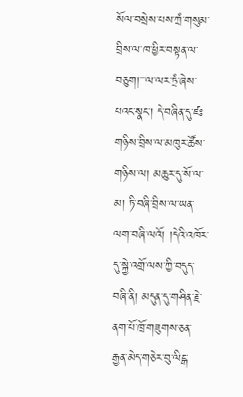སོལ་བསྲེས་པས་ཀྲཾ་གསུམ་བྲིས་ལ་ཁ་ཕྱིར་བསྟན་ལ་བཅུག།་་་ལ་ལར་ཏྲཾ་ཞེས་པའང་སྣང་། དེ་བཞིན་དུ་ཛཿགཉིས་བྲིས་ལ་མཁུར་ཚོས་གཉིས་ལ། མཆུར་དུ་སོ་ལ་མ། ཏི་བཞི་བྲིས་ལ་ཡན་ལག་བཞི་ལའོ། །དེའི་འཁོར་དུ་སྐྱེ་འགྲོ་ལས་ཀྱི་བདུད་བཞི་ནི། མདུན་དུ་གཤིན་རྗེ་ནག་པོ་ཁྲོ་གཟུགས་ཅན་རྒྱན་མེད་གཅེར་བུ་ལིངྒ་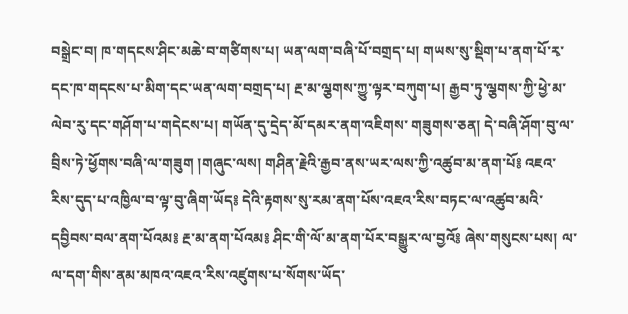བསྒྲེང་བ། ཁ་གདངས་ཤིང་མཆེ་བ་གཙིགས་པ། ཡན་ལག་བཞི་པོ་བགྲད་པ། གཡས་སུ་སྡིག་པ་ནག་པོ་རྭ་དང་ཁ་གདངས་པ་མིག་དང་ཡན་ལག་བགྲད་པ། རྔ་མ་ལྕགས་ཀྱུ་ལྟར་བཀུག་པ། རྒྱབ་ཏུ་ལྕགས་ཀྱི་ཕྱེ་མ་ལེབ་རུ་དང་གཤོག་པ་གདེངས་པ། གཡོན་དུ་དྲེད་མོ་དམར་ནག་འཇིགས་ གཟུགས་ཅན། དེ་བཞི་ཤོག་བུ་ལ་བྲིས་ཏེ་ཕྱོགས་བཞི་ལ་གཟུག །གཞུང་ལས། གཤིན་རྗེའི་རྒྱབ་ནས་ཡར་ལས་ཀྱི་འཚུབ་མ་ནག་པོ༔ འཇའ་རིས་དུད་པ་འཁྱིལ་བ་ལྟ་བུ་ཞིག་ཡོད༔ དེའི་རྟགས་སུ་རམ་ནག་པོས་འཇའ་རིས་བཏང་ལ་འཚུབ་མའི་དབྱིབས་བལ་ནག་པོའམ༔ རྔ་མ་ནག་པོའམ༔ ཤིང་གི་ལོ་མ་ནག་པོར་བསྒྱུར་ལ་བྱའོ༔ ཞེས་གསུངས་པས། ལ་ལ་དག་གིས་ནམ་མཁའ་འཇའ་རིས་འཛུགས་པ་སོགས་ཡོད་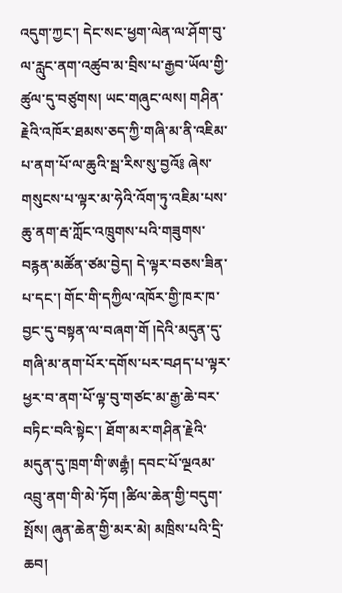འདུག་ཀྱང་། དེང་སང་ཕྱག་ལེན་ལ་ཤོག་བུ་ལ་རླུང་ནག་འཚུབ་མ་བྲིས་པ་རྒྱབ་ཡོལ་གྱི་ཚུལ་དུ་བཙུགས། ཡང་གཞུང་ལས། གཤིན་རྗེའི་འཁོར་ཐམས་ཅད་ཀྱི་གཞི་མ་ནི་འཇིམ་པ་ནག་པོ་ལ་ཆུའི་སྦ་རིས་སུ་བྱའོ༔ ཞེས་གསུངས་པ་ལྟར་མ་ཧེའི་འོག་ཏུ་འཇིམ་པས་ཆུ་ནག་རྦ་ཀློང་འཁྲུགས་པའི་གཟུགས་བརྙན་མཚོན་ཙམ་བྱེད། དེ་ལྟར་བཅས་ཟིན་པ་དང་། གོང་གི་དཀྱིལ་འཁོར་གྱི་ཁར་ཁ་བྱང་དུ་བསྟན་ལ་བཞག་གོ །དེའི་མདུན་དུ་གཞི་མ་ནག་པོར་དགོས་པར་བཤད་པ་ལྟར་ཕྱར་བ་ནག་པོ་ལྟ་བུ་གཙང་མ་རྒྱ་ཆེ་བར་བཏིང་བའི་སྟེང་། ཐོག་མར་གཤིན་རྗེའི་མདུན་དུ་ཁྲག་གི་ཨརྒྷཾ། དབང་པོ་ལྔའམ་འབྲུ་ནག་གི་མེ་ཏོག །ཚིལ་ཆེན་གྱི་བདུག་སྤོས། ཞུན་ཆེན་གྱི་མར་མེ། མཁྲིས་པའི་དྲི་ཆབ།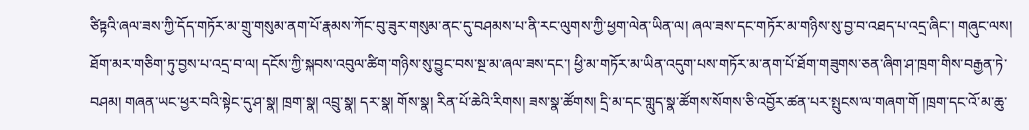ཙིཏྟའི་ཞལ་ཟས་ཀྱི་དོད་གཏོར་མ་གྲུ་གསུམ་ནག་པོ་རྣམས་ཀོང་བུ་ཟུར་གསུམ་ནང་དུ་བཤམས་པ་ནི་རང་ལུགས་ཀྱི་ཕྱག་ལེན་ཡིན་ལ། ཞལ་ཟས་དང་གཏོར་མ་གཉིས་སུ་བྱ་བ་འཐད་པ་འདྲ་ཞིང་། གཞུང་ལས། ཐོག་མར་གཅིག་ཏུ་བྱས་པ་འདྲ་བ་ལ། དངོས་ཀྱི་སྐབས་འབུལ་ཚིག་གཉིས་སུ་བྱུང་བས་སྔ་མ་ཞལ་ཟས་དང་། ཕྱི་མ་གཏོར་མ་ཡིན་འདུག་པས་གཏོར་མ་ནག་པོ་ཐོག་གཟུགས་ཅན་ཞིག་ཤ་ཁྲག་གིས་བརྒྱན་ཏེ་བཤམ། གཞན་ཡང་ཕྱར་བའི་སྟེང་དུ་ཤ་སྣ། ཁྲག་སྣ། འབྲུ་སྣ། དར་སྣ། གོས་སྣ། རིན་པོ་ཆེའི་རིགས། ཟས་སྣ་ཚོགས། དྲི་མ་དང་གླུད་སྣ་ཚོགས་སོགས་ཅི་འབྱོར་ཚན་པར་སྤུངས་ལ་གཞག་གོ །ཁྲག་དང་འོ་མ་ཆུ་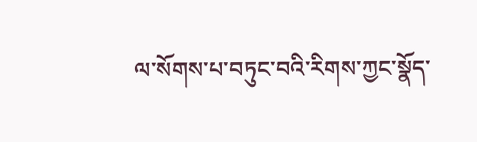ལ་སོགས་པ་བཏུང་བའི་རིགས་ཀྱང་སྣོད་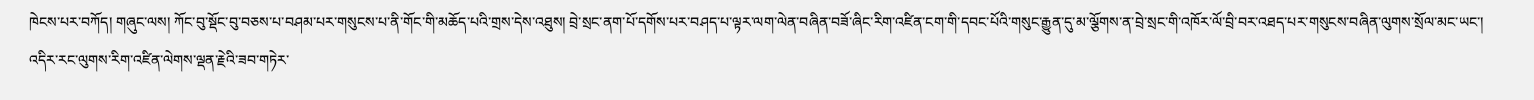ཁེངས་པར་བཀོད། གཞུང་ལས། ཀོང་བུ་སྡོང་བུ་བཅས་པ་བཤམ་པར་གསུངས་པ་ནི་གོང་གི་མཆོད་པའི་གྲས་དེས་འཐུས། བྲེ་སྲང་ནག་པོ་དགོས་པར་བཤད་པ་ལྟར་ལག་ལེན་བཞིན་བཟོ་ཞིང་རིག་འཛིན་ངག་གི་དབང་པོའི་གསུང་རྒྱུན་དུ་མ་ལྕོགས་ན་བྲེ་སྲང་གི་འཁོར་ལོ་བྲི་བར་འཐད་པར་གསུངས་བཞིན་ལུགས་སྲོལ་མང་ཡང་། འདིར་རང་ལུགས་རིག་འཛིན་ལེགས་ལྡན་རྗེའི་ཟབ་གཏེར་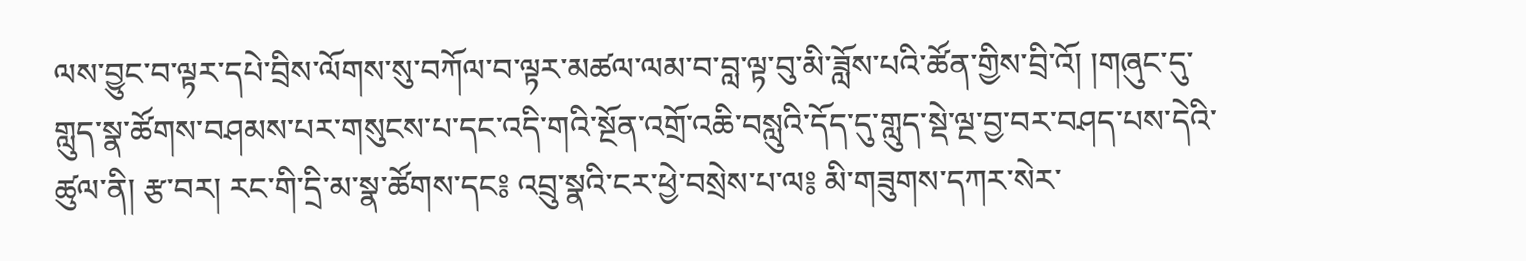ལས་བྱུང་བ་ལྟར་དཔེ་བྲིས་ལོགས་སུ་བཀོལ་བ་ལྟར་མཚལ་ལམ་བ་བླ་ལྟ་བུ་མི་ཟློས་པའི་ཚོན་གྱིས་བྲི་འོ། །གཞུང་དུ་གླུད་སྣ་ཚོགས་བཤམས་པར་གསུངས་པ་དང་འདི་གའི་སྔོན་འགྲོ་འཆི་བསླུའི་དོད་དུ་གླུད་སྡེ་ལྔ་བྱ་བར་བཤད་པས་དེའི་ཚུལ་ནི། རྩ་བར། རང་གི་དྲི་མ་སྣ་ཚོགས་དང༔ འབྲུ་སྣའི་ངར་ཕྱེ་བསྲེས་པ་ལ༔ མི་གཟུགས་དཀར་སེར་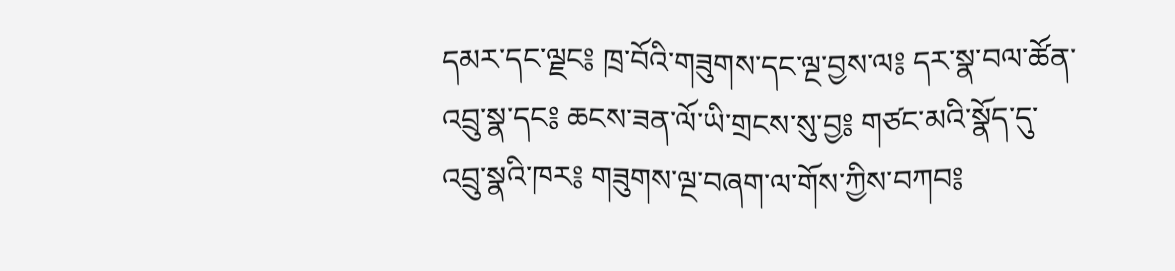དམར་དང་ལྗང༔ ཁྲ་བོའི་གཟུགས་དང་ལྔ་བྱས་ལ༔ དར་སྣ་བལ་ཚོན་འབྲུ་སྣ་དང༔ ཆངས་ཟན་ལོ་ཡི་གྲངས་སུ་བྱ༔ གཙང་མའི་སྣོད་དུ་འབྲུ་སྣའི་ཁར༔ གཟུགས་ལྔ་བཞག་ལ་གོས་ཀྱིས་བཀབ༔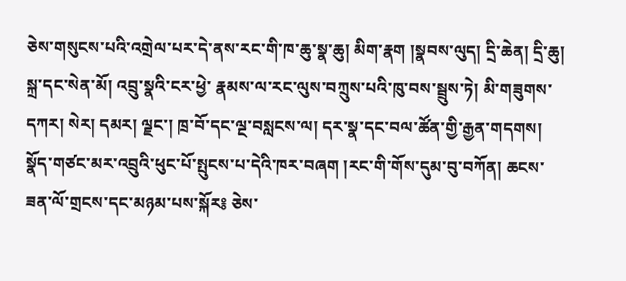ཅེས་གསུངས་པའི་འགྲེལ་པར་དེ་ནས་རང་གི་ཁ་ཆུ་སྣ་ཆུ། མིག་རྣག །སྣབས་ལུད། དྲི་ཆེན། དྲི་ཆུ། སྐྲ་དང་སེན་མོ། འབྲུ་སྣའི་ངར་ཕྱེ་ རྣམས་ལ་རང་ལུས་བཀྲུས་པའི་ཁུ་བས་སྦྲུས་ཏེ། མི་གཟུགས་དཀར། སེར། དམར། ལྗང་། ཁྲ་བོ་དང་ལྔ་བསླངས་ལ། དར་སྣ་དང་བལ་ཚོན་གྱི་རྒྱན་གདགས། སྣོད་གཙང་མར་འབྲུའི་ཕུང་པོ་སྤུངས་པ་དེའི་ཁར་བཞག །རང་གི་གོས་དུམ་བུ་བཀོན། ཆངས་ཟན་ལོ་གྲངས་དང་མཉམ་པས་སྐོར༔ ཅེས་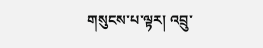གསུངས་པ་ལྟར། འབྲུ་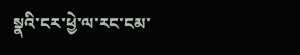སྣའི་ངར་ཕྱེ་ལ་རང་ངམ་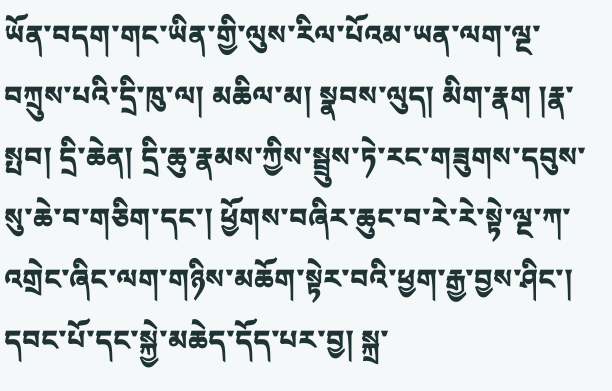ཡོན་བདག་གང་ཡིན་གྱི་ལུས་རིལ་པོའམ་ཡན་ལག་ལྔ་བཀྲུས་པའི་དྲི་ཁུ་ལ། མཆིལ་མ། སྣབས་ལུད། མིག་རྣག །རྣ་སྤབ། དྲི་ཆེན། དྲི་ཆུ་རྣམས་ཀྱིས་སྦྲུས་ཏེ་རང་གཟུགས་དབུས་སུ་ཆེ་བ་གཅིག་དང་། ཕྱོགས་བཞིར་ཆུང་བ་རེ་རེ་སྟེ་ལྔ་ཀ་འགྲེང་ཞིང་ལག་གཉིས་མཆོག་སྟེར་བའི་ཕྱག་རྒྱ་བྱས་ཤིང་། དབང་པོ་དང་སྐྱེ་མཆེད་དོད་པར་བྱ། སྐྲ་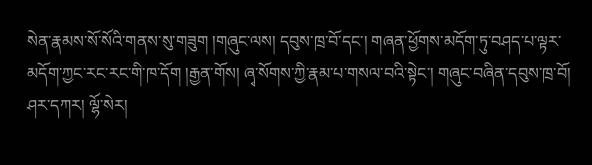སེན་རྣམས་སོ་སོའི་གནས་སུ་གཟུག །གཞུང་ལས། དབུས་ཁྲ་བོ་དང་། གཞན་ཕྱོགས་མདོག་ཏུ་བཤད་པ་ལྟར་མདོག་ཀྱང་རང་རང་གི་ཁ་དོག །རྒྱན་གོས། ཞྭ་སོགས་ཀྱི་རྣམ་པ་གསལ་བའི་སྟེང་། གཞུང་བཞིན་དབུས་ཁྲ་བོ། ཤར་དཀར། ལྷོ་སེར།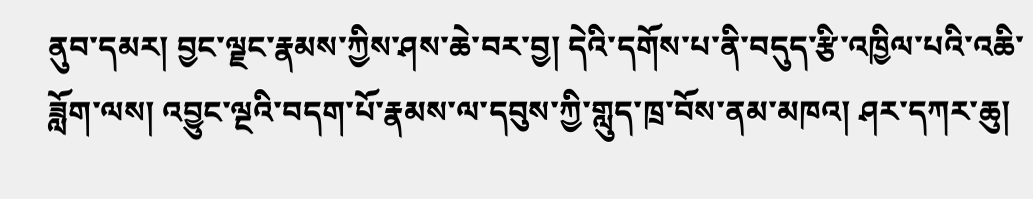ནུབ་དམར། བྱང་ལྗང་རྣམས་ཀྱིས་ཤས་ཆེ་བར་བྱ། དེའི་དགོས་པ་ནི་བདུད་རྩི་འཁྱིལ་པའི་འཆི་ཟློག་ལས། འབྱུང་ལྔའི་བདག་པོ་རྣམས་ལ་དབུས་ཀྱི་གླུད་ཁྲ་བོས་ནམ་མཁའ། ཤར་དཀར་ཆུ།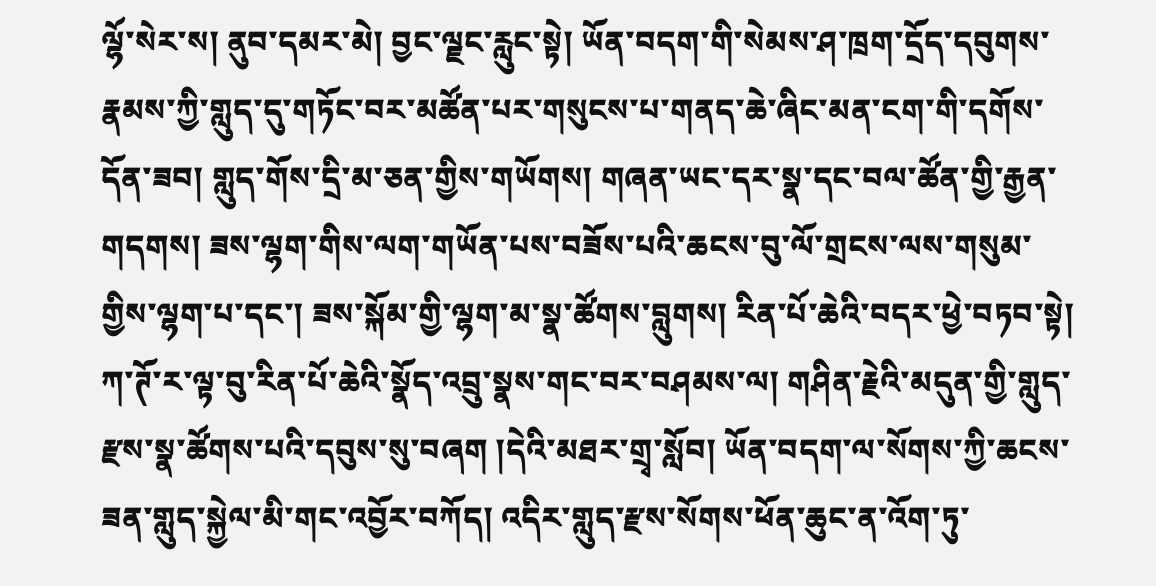ལྷོ་སེར་ས། ནུབ་དམར་མེ། བྱང་ལྗང་རླུང་སྟེ། ཡོན་བདག་གི་སེམས་ཤ་ཁྲག་དྲོད་དབུགས་རྣམས་ཀྱི་གླུད་དུ་གཏོང་བར་མཚོན་པར་གསུངས་པ་གནད་ཆེ་ཞིང་མན་ངག་གི་དགོས་དོན་ཟབ། གླུད་གོས་དྲི་མ་ཅན་གྱིས་གཡོགས། གཞན་ཡང་དར་སྣ་དང་བལ་ཚོན་གྱི་རྒྱན་གདགས། ཟས་ལྷག་གིས་ལག་གཡོན་པས་བཟོས་པའི་ཆངས་བུ་ལོ་གྲངས་ལས་གསུམ་གྱིས་ལྷག་པ་དང་། ཟས་སྐོམ་གྱི་ལྷག་མ་སྣ་ཚོགས་བླུགས། རིན་པོ་ཆེའི་བདར་ཕྱེ་བཏབ་སྟེ། ཀ་ཊོ་ར་ལྟ་བུ་རིན་པོ་ཆེའི་སྣོད་འབྲུ་སྣས་གང་བར་བཤམས་ལ། གཤིན་རྗེའི་མདུན་གྱི་གླུད་རྫས་སྣ་ཚོགས་པའི་དབུས་སུ་བཞག །དེའི་མཐར་གྲྭ་སློབ། ཡོན་བདག་ལ་སོགས་ཀྱི་ཆངས་ཟན་གླུད་སྐྱེལ་མི་གང་འབྱོར་བཀོད། འདིར་གླུད་རྫས་སོགས་ཕོན་ཆུང་ན་འོག་ཏུ་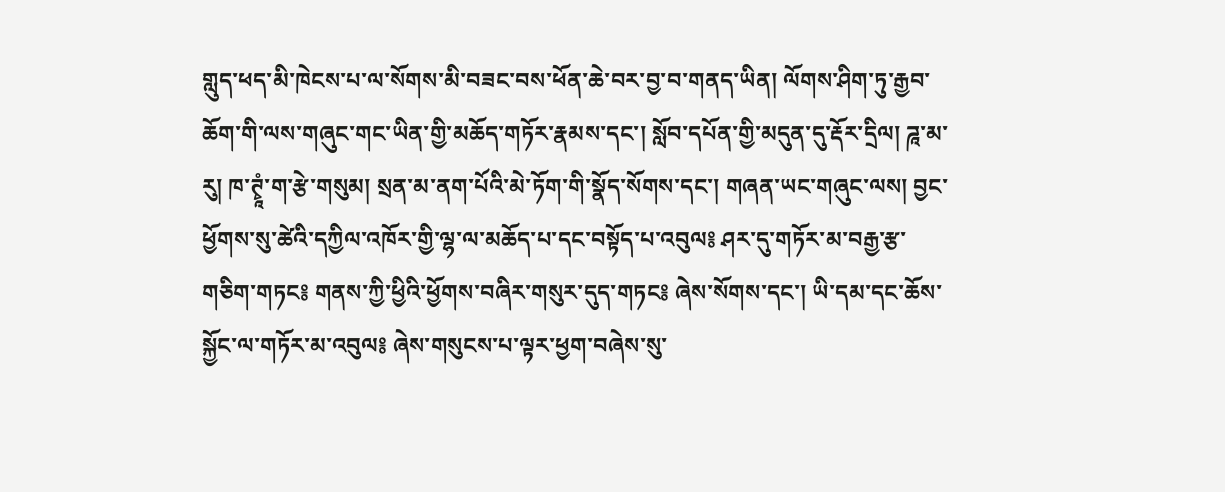གླུད་ཕད་མི་ཁེངས་པ་ལ་སོགས་མི་བཟང་བས་ཕོན་ཆེ་བར་བྱ་བ་གནད་ཡིན། ལོགས་ཤིག་ཏུ་རྒྱབ་ཆོག་གི་ལས་གཞུང་གང་ཡིན་གྱི་མཆོད་གཏོར་རྣམས་དང་། སློབ་དཔོན་གྱི་མདུན་དུ་རྡོར་དྲིལ། ཌཱ་མ་རུ། ཁ་ཊྭཱཾ་ག་རྩེ་གསུམ། སྲན་མ་ནག་པོའི་མེ་ཏོག་གི་སྣོད་སོགས་དང་། གཞན་ཡང་གཞུང་ལས། བྱང་ཕྱོགས་སུ་ཚེའི་དཀྱིལ་འཁོར་གྱི་ལྷ་ལ་མཆོད་པ་དང་བསྟོད་པ་འབུལ༔ ཤར་དུ་གཏོར་མ་བརྒྱ་རྩ་གཅིག་གཏང༔ གནས་ཀྱི་ཕྱིའི་ཕྱོགས་བཞིར་གསུར་དུད་གཏང༔ ཞེས་སོགས་དང་། ཡི་དམ་དང་ཆོས་སྐྱོང་ལ་གཏོར་མ་འབུལ༔ ཞེས་གསུངས་པ་ལྟར་ཕྱག་བཞེས་སུ་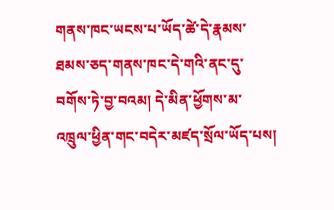གནས་ཁང་ཡངས་པ་ཡོད་ཚེ་དེ་རྣམས་ཐམས་ཅད་གནས་ཁང་དེ་གའི་ནང་དུ་བགོས་ཏེ་བྱ་བའམ། དེ་མིན་ཕྱོགས་མ་འཁྲུལ་ཕྱིན་གང་བདེར་མཛད་སྲོལ་ཡོད་པས།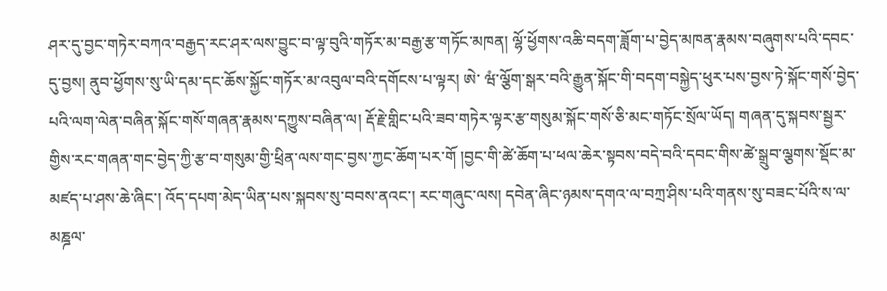ཤར་དུ་བྱང་གཏེར་བཀའ་བརྒྱད་རང་ཤར་ལས་བྱུང་བ་ལྟ་བུའི་གཏོར་མ་བརྒྱ་རྩ་གཏོང་མཁན། ལྷོ་ཕྱོགས་འཆི་བདག་ཟློག་པ་བྱེད་མཁན་རྣམས་བཞུགས་པའི་དབང་དུ་བྱས། ནུབ་ཕྱོགས་སུ་ཡི་དམ་དང་ཆོས་སྐྱོང་གཏོར་མ་འབུལ་བའི་དགོངས་པ་ལྟར། ཨེ་ ཝཾ་ལྕོག་སྒར་བའི་རྒྱུན་སྐོང་གི་བདག་བསྐྱེད་ཕུར་པས་བྱས་ཏེ་སྐོང་གསོ་བྱེད་པའི་ལག་ལེན་བཞིན་སྐོང་གསོ་གཞན་རྣམས་དཀྱུས་བཞིན་ལ། རྡོ་རྗེ་གླིང་པའི་ཟབ་གཏེར་ལྟར་རྩ་གསུམ་སྐོང་གསོ་ཅི་མང་གཏོང་སྲོལ་ཡོད། གཞན་དུ་སྐབས་སྦྱར་གྱིས་རང་གཞན་གང་བྱེད་ཀྱི་རྩ་བ་གསུམ་གྱི་ཕྲིན་ལས་གང་བྱས་ཀྱང་ཆོག་པར་གོ །བྱང་གི་ཚེ་ཆོག་པ་ཕལ་ཆེར་སྟབས་བདེ་བའི་དབང་གིས་ཚེ་སྒྲུབ་ལྕགས་སྡོང་མ་མཛད་པ་ཤས་ཆེ་ཞིང་། འོད་དཔག་མེད་ཡིན་པས་སྐབས་སུ་བབས་ནའང་། རང་གཞུང་ལས། དབེན་ཞིང་ཉམས་དགའ་ལ་བཀྲ་ཤིས་པའི་གནས་སུ་བཟང་པོའི་ས་ལ་མཎྜལ་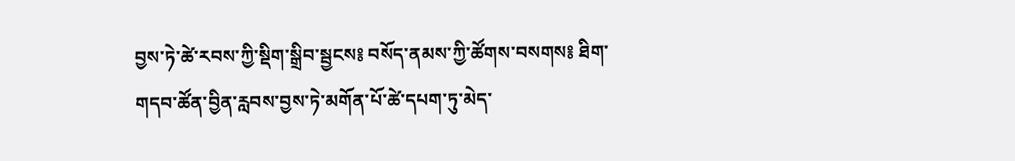བྱས་ཏེ་ཚེ་རབས་ཀྱི་སྡིག་སྒྲིབ་སྦྱངས༔ བསོད་ནམས་ཀྱི་ཚོགས་བསགས༔ ཐིག་གདབ་ཚོན་བྱིན་རླབས་བྱས་ཏེ་མགོན་པོ་ཚེ་དཔག་ཏུ་མེད་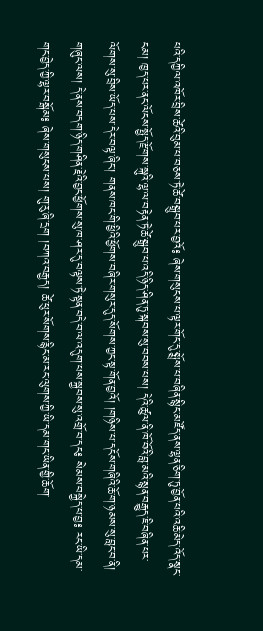པའི་དཀྱིལ་འཁོར་བྲིས་ཚེའི་བུམ་པ་བཅས་ཏེ་ཚེ་བསྒྲུབ་པར་བྱའོ༔ ཞེས་གསུངས་པ་ལྟར་གོང་དུ་སྨྲོས་པ་བཞིན་སྙིང་མཛོད་ནས་ལྷན་ཅིག་ཏུ་བྱོན་པའི་འཆི་མེད་འོད་སྣང་ངམ། ཁྱད་པར་ནང་ལོངས་སྤྱོད་རྫོགས་སྐུའི་ལྷ་ལ་བརྟེན་ཏེ་ཚེ་སྒྲུབ་པ་འདི་ཉིད་ཤིན་ཏུ་སྐབས་སུ་བབས་པས། དེའི་ཚུལ་ནི་ཁོ་བོའི་བླ་མའི་སྙན་བརྒྱུད་ཇི་བཞིན་པར་ལོགས་སུ་བྲིས་ཡོད་པས་དེར་བལྟ་ཞིང་། གནས་ཁང་གི་ཕྱིའི་ཕྱོགས་བཞིར་གསུར་དུད་སོགས་ཀྱང་སྟ་གོན་བྱའོ། །གཉིས་པ་དངོས་གཞིའི་ཆོ་ག་ཉམས་སུ་བླང་བ་ནི། གཞུང་ལས། དེ་ནས་བདག་ཉིད་གཤིན་རྗེའི་བྱང་ཕྱོགས་སུ་ཁ་ཤར་དུ་བལྟས་ཏེ་སྟན་བདེ་བ་ལ་འདུག་པས་སྐྱབས་སུ་འགྲོ་བ་དང༔ སེམས་བསྐྱེད་པ་བྱ༔ རང་ཡི་དམ་གང་བྱེད་ཀྱི་ལྷར་བསྒོམ༔ ཞེས་གསུངས་པས། གུ་རུ་ཞི་དྲག །བཀའ་བརྒྱད། ཚེ་ཕུར་སོགས་རྙིང་མ་རང་ལུགས་ཀྱི་ཡི་དམ་གང་ཡིན་གྱི་ཆོག་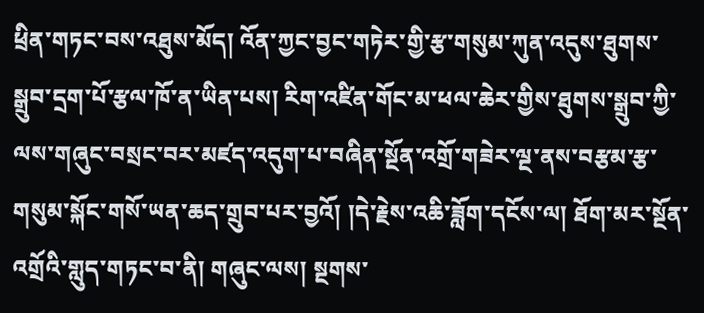ཕྲིན་གཏང་བས་འཐུས་མོད། འོན་ཀྱང་བྱང་གཏེར་གྱི་རྩ་གསུམ་ཀུན་འདུས་ཐུགས་སྒྲུབ་དྲག་པོ་རྩལ་ཁོ་ན་ཡིན་པས། རིག་འཛིན་གོང་མ་ཕལ་ཆེར་གྱིས་ཐུགས་སྒྲུབ་ཀྱི་ལས་གཞུང་བསྲང་བར་མཛད་འདུག་པ་བཞིན་སྔོན་འགྲོ་གཟེར་ལྔ་ནས་བརྩམ་རྩ་གསུམ་སྐོང་གསོ་ཡན་ཆད་གྲུབ་པར་བྱའོ། །དེ་རྗེས་འཆི་ཟློག་དངོས་ལ། ཐོག་མར་སྔོན་འགྲོའི་གླུད་གཏང་བ་ནི། གཞུང་ལས། སྔགས་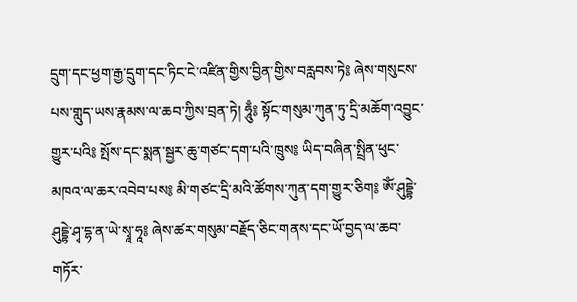དྲུག་དང་ཕྱག་རྒྱ་དྲུག་དང་ཏིང་ངེ་འཛིན་གྱིས་བྱིན་གྱིས་བརླབས་ཏེ༔ ཞེས་གསུངས་པས་གླུད་ཡས་རྣམས་ལ་ཆབ་ཀྱིས་བྲན་ཏེ། ཧཱུྃ༔ སྟོང་གསུམ་ཀུན་ཏུ་དྲི་མཆོག་འབྱུང་གྱུར་པའི༔ སྤོས་དང་སྨན་སྦྱར་ཆུ་གཙང་དག་པའི་ཁྲུས༔ ཡིད་བཞིན་སྤྲིན་ཕུང་མཁའ་ལ་ཆར་འབེབ་པས༔ མི་གཙང་དྲི་མའི་ཚོགས་ཀུན་དག་གྱུར་ཅིག༔ ཨོཾ་ཤུདྡྷེ་ཤུདྡྷེ་ཤྭ་དྷ་ན་ཡེ་སྭཱ་ཧཱ༔ ཞེས་ཚར་གསུམ་བརྗོད་ཅིང་གནས་དང་ཡོ་བྱད་ལ་ཆབ་གཏོར་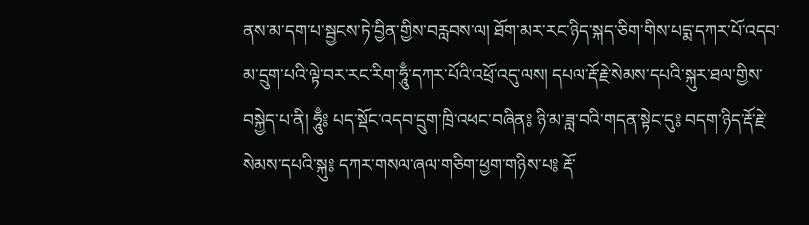ནས་མ་དག་པ་སྦྱངས་ཏེ་བྱིན་གྱིས་བརླབས་ལ། ཐོག་མར་རང་ཉིད་སྐད་ཅིག་གིས་པདྨ་དཀར་པོ་འདབ་མ་དྲུག་པའི་ལྟེ་བར་རང་རིག་ཧཱུྃ་དཀར་པོའི་འཕྲོ་འདུ་ལས། དཔལ་རྡོ་རྗེ་སེམས་དཔའི་སྐུར་ཐལ་གྱིས་བསྐྱེད་པ་ནི། ཧཱུྃ༔ པད་སྡོང་འདབ་དྲུག་ཁྲི་འཕང་བཞིན༔ ཉི་མ་ཟླ་བའི་གདན་སྟེང་དུ༔ བདག་ཉིད་རྡོ་རྗེ་སེམས་དཔའི་སྐུ༔ དཀར་གསལ་ཞལ་གཅིག་ཕྱག་གཉིས་པ༔ རྡོ་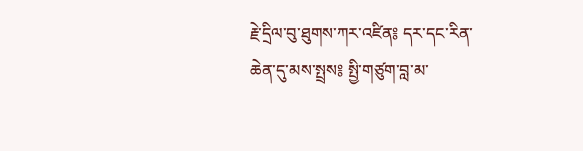རྗེ་དྲིལ་བུ་ཐུགས་ཀར་འཛིན༔ དར་དང་རིན་ཆེན་དུ་མས་སྤྲས༔ སྤྱི་གཙུག་བླ་མ་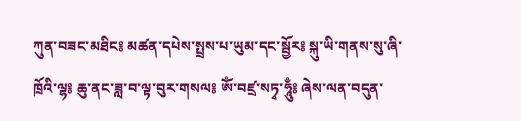ཀུན་བཟང་མཐིང༔ མཚན་དཔེས་སྤྲས་པ་ཡུམ་དང་སྦྱོར༔ སྐུ་ཡི་གནས་སུ་ཞི་ཁྲོའི་ལྷ༔ ཆུ་ནང་ཟླ་བ་ལྟ་བུར་གསལ༔ ཨོཾ་བཛྲ་སཏྭ་ཧཱུྃ༔ ཞེས་ལན་བདུན་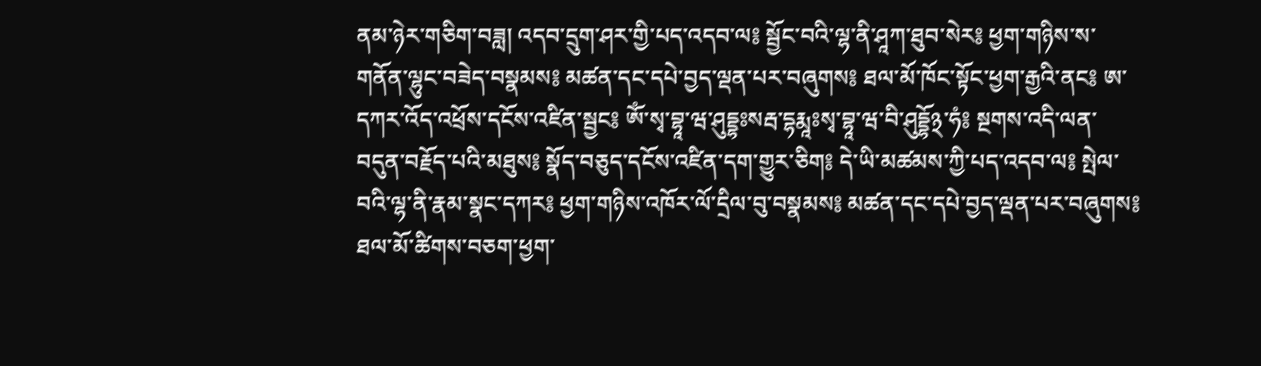ནམ་ཉེར་གཅིག་བཟླ། འདབ་དྲུག་ཤར་གྱི་པད་འདབ་ལ༔ སྦྱོང་བའི་ལྷ་ནི་ཤཱཀ་ཐུབ་སེར༔ ཕྱག་གཉིས་ས་གནོན་ལྷུང་བཟེད་བསྣམས༔ མཚན་དང་དཔེ་བྱད་ལྡན་པར་བཞུགས༔ ཐལ་མོ་ཁོང་སྟོང་ཕྱག་རྒྱའི་ནང༔ ཨ་དཀར་འོད་འཕྲོས་དངོས་འཛིན་སྦྱང༔ ཨོཾ་སྭ་བྷཱ་ཝ་ཤུདྡྷཿསརྦ་དྷརྨཱཿསྭ་བྷཱ་ཝ་བི་ཤུདྡྷོ྅་ཧཾ༔ སྔགས་འདི་ལན་བདུན་བརྗོད་པའི་མཐུས༔ སྣོད་བཅུད་དངོས་འཛིན་དག་གྱུར་ཅིག༔ དེ་ཡི་མཚམས་ཀྱི་པད་འདབ་ལ༔ སྤེལ་བའི་ལྷ་ནི་རྣམ་སྣང་དཀར༔ ཕྱག་གཉིས་འཁོར་ལོ་དྲིལ་བུ་བསྣམས༔ མཚན་དང་དཔེ་བྱད་ལྡན་པར་བཞུགས༔ ཐལ་མོ་ཚིགས་བཅག་ཕྱག་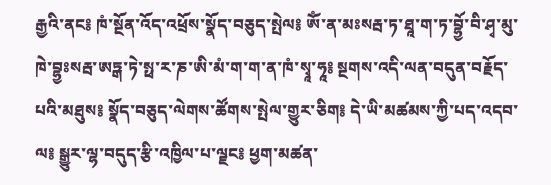རྒྱའི་ནང༔ ཁཾ་སྔོན་འོད་འཕྲོས་སྣོད་བཅུད་སྤེལ༔ ཨོཾ་ན་མཿསརྦ་ཏ་ཐཱ་ག་ཏ་བྷྱོ་བི་ཤྭ་མུ་ཁེ་བྷྱཿསརྦ་ཨཏྒ་ཏེ་སྥ་ར་ཎ་ཨི་མཾ་ག་ག་ན་ཁཾ་སྭཱ་ཧཱ༔ སྔགས་འདི་ལན་བདུན་བརྗོད་པའི་མཐུས༔ སྣོད་བཅུད་ལེགས་ཚོགས་སྤེལ་གྱུར་ཅིག༔ དེ་ཡི་མཚམས་ཀྱི་པད་འདབ་ལ༔ སྒྱུར་ལྷ་བདུད་རྩི་འཁྱིལ་པ་ལྗང༔ ཕྱག་མཚན་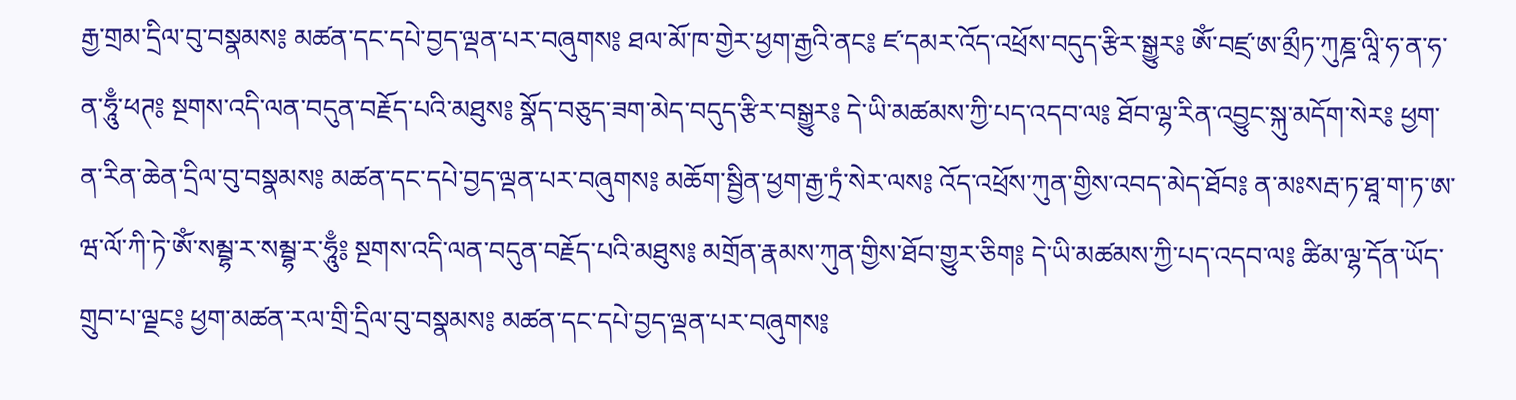རྒྱ་གྲམ་དྲིལ་བུ་བསྣམས༔ མཚན་དང་དཔེ་བྱད་ལྡན་པར་བཞུགས༔ ཐལ་མོ་ཁ་གྱེར་ཕྱག་རྒྱའི་ནང༔ ཛ་དམར་འོད་འཕྲོས་བདུད་རྩིར་སྒྱུར༔ ཨོཾ་བཛྲ་ཨ་མྲྀཏ་ཀུཎྜ་ལཱི་ཧ་ན་ཧ་ན་ཧཱུྃ་ཕཊ༔ སྔགས་འདི་ལན་བདུན་བརྗོད་པའི་མཐུས༔ སྣོད་བཅུད་ཟག་མེད་བདུད་རྩིར་བསྒྱུར༔ དེ་ཡི་མཚམས་ཀྱི་པད་འདབ་ལ༔ ཐོབ་ལྷ་རིན་འབྱུང་སྐུ་མདོག་སེར༔ ཕྱག་ན་རིན་ཆེན་དྲིལ་བུ་བསྣམས༔ མཚན་དང་དཔེ་བྱད་ལྡན་པར་བཞུགས༔ མཆོག་སྦྱིན་ཕྱག་རྒྱ་ཏྲཾ་སེར་ལས༔ འོད་འཕྲོས་ཀུན་གྱིས་འབད་མེད་ཐོབ༔ ན་མཿསརྦ་ཏ་ཐཱ་ག་ཏ་ཨ་ཝ་ལོ་ཀི་ཏེ་ཨོཾ་སམྦྷ་ར་སམྦྷ་ར་ཧཱུྃ༔ སྔགས་འདི་ལན་བདུན་བརྗོད་པའི་མཐུས༔ མགྲོན་རྣམས་ཀུན་གྱིས་ཐོབ་གྱུར་ཅིག༔ དེ་ཡི་མཚམས་ཀྱི་པད་འདབ་ལ༔ ཚིམ་ལྷ་དོན་ཡོད་གྲུབ་པ་ལྗང༔ ཕྱག་མཚན་རལ་གྲི་དྲིལ་བུ་བསྣམས༔ མཚན་དང་དཔེ་བྱད་ལྡན་པར་བཞུགས༔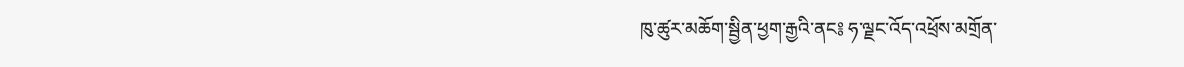ཁུ་ཚུར་མཆོག་སྦྱིན་ཕྱག་རྒྱའི་ནང༔ ཧ་ལྗང་འོད་འཕྲོས་མགྲོན་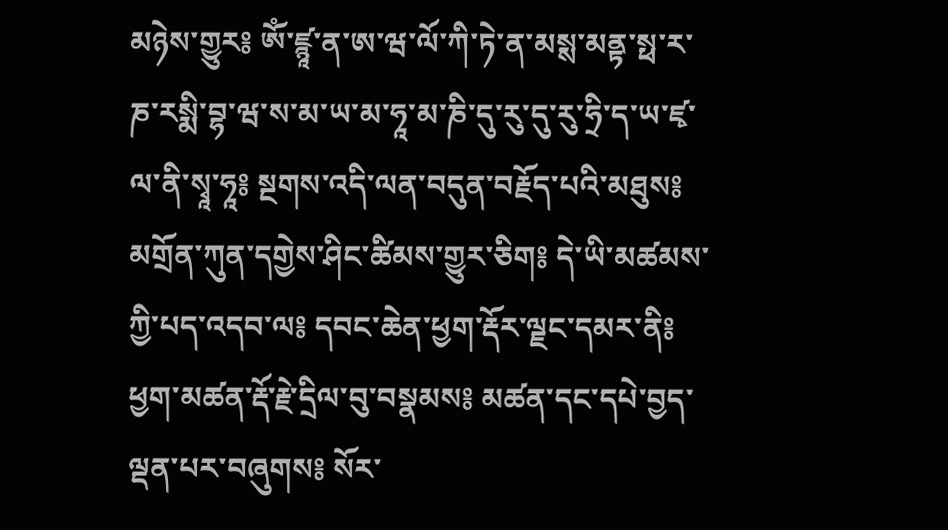མཉེས་གྱུར༔ ཨོཾ་ཛྙཱ་ན་ཨ་ཝ་ལོ་ཀི་ཏེ་ན་མསྶ་མནྟ་སྥ་ར་ཎ་རསྨི་བྷ་ཝ་ས་མ་ཡ་མ་ཧཱ་མ་ཎི་དུ་རུ་དུ་རུ་ཧྲི་ད་ཡ་ཛྭ་ལ་ནི་སྭཱ་ཧཱ༔ སྔགས་འདི་ལན་བདུན་བརྗོད་པའི་མཐུས༔ མགྲོན་ཀུན་དགྱེས་ཤིང་ཚིམས་གྱུར་ཅིག༔ དེ་ཡི་མཚམས་ཀྱི་པད་འདབ་ལ༔ དབང་ཆེན་ཕྱག་རྡོར་ལྗང་དམར་ནི༔ ཕྱག་མཚན་རྡོ་རྗེ་དྲིལ་བུ་བསྣམས༔ མཚན་དང་དཔེ་བྱད་ལྡན་པར་བཞུགས༔ སོར་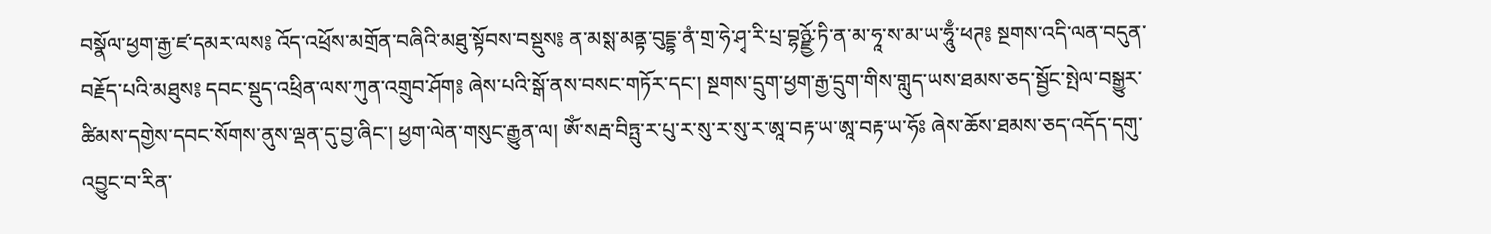བསྣོལ་ཕྱག་རྒྱ་ཛ་དམར་ལས༔ འོད་འཕྲོས་མགྲོན་བཞིའི་མཐུ་སྟོབས་བསྡུས༔ ན་མསྶ་མནྟ་བུདྡྷ་ནཾ་གྲ་ཧེ་ཤྭ་རི་པྲ་བྷཉྫྱོ་ཏི་ན་མ་ཧཱ་ས་མ་ཡ་ཧཱུྃ་ཕཊ༔ སྔགས་འདི་ལན་བདུན་བརྗོད་པའི་མཐུས༔ དབང་སྡུད་འཕྲིན་ལས་ཀུན་འགྲུབ་ཤོག༔ ཞེས་པའི་སྒོ་ནས་བསང་གཏོར་དང་། སྔགས་དྲུག་ཕྱག་རྒྱ་དྲུག་གིས་གླུད་ཡས་ཐམས་ཅད་སྦྱོང་སྤེལ་བསྒྱུར་ཚིམས་དགྱེས་དབང་སོགས་ནུས་ལྡན་དུ་བྱ་ཞིང་། ཕྱག་ལེན་གསུང་རྒྱུན་ལ། ཨོཾ་སརྦ་བིཏྤུ་ར་པུ་ར་སུ་ར་སུ་ར་ཨཱ་བརྟ་ཡ་ཨཱ་བརྟ་ཡ་ཧོཿ ཞེས་ཆོས་ཐམས་ཅད་འདོད་དགུ་འབྱུང་བ་རིན་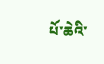པོ་ཆེའི་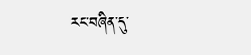རང་བཞིན་དུ་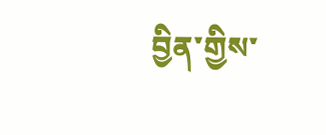བྱིན་གྱིས་